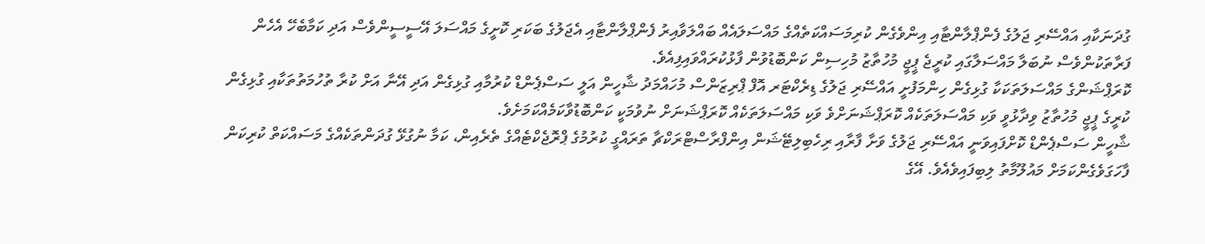ގުދަނަކާއި އައްސޭރި ޖަލުގެ ފެންޕްލާންޓާއި އިންވެގެން ކުރިމަސައްކަތެއްގެ މައްސަލައެއް ބައްލަވާއިރު ފެންޕްލާންޓާއި އެޖަލުގެ ބަކަރި ކޮށީގެ މައްސަލަ އޭސީސީންވެސް އަދި ކަމާބެހޭ އެހެން ފަރާތަކުންވެސް ނުބަލާ މައްސަލާގައި ކުރީޖެ ޕީޖީ މުހުތާޒު މުހިސިން ކަންބޮޑުވުން ފާޅުކުރައްވައިފިއެވެ.
ކޮރަޕްޝަންގެ މައްސަލަތަކަކާ ގުޅިގެން ހިންމަފުށީ އައްސޭރި ޖަލުގެ ޑިރެކްޓަރ އޮފް ޕްރިޒަންސް މުހައްމަދު ޝާހީން އަލީ ސަސްޕެންޑް ކުރުމާއި ގުޅިގެން އަދި އޭނާ އަށް ކުރާ ތުހުމަތުތަކާއި ގުޅިގެން ކުރީގެ ޕީޖީ މުހުތާޒު ވިދާޅުވީ ވަކި މައްސަލަތަކެއް ކޮރަޕްޝަނަށްވެ ވަކި މައްސަލަތަކެއް ކޮރަޕްޝަނަށް ނުވުމަކީ ކަންބޮޑުވާކަމެއްކަމަށެވެ.
ޝާހީން ސަސްޕެންޑް ކޮށްފައިވަނީ އައްސޭރި ޖަލުގެ ވަށާ ފާރާއި ރިހެބިލިޓޭޝަން އިންފްރާސްޓްރަކްޗާ ތަރައްގީ ކުރުމުގެ ޕްރޮޖެކްޓެއްގެ ތެރެއިން، ކަމާ ނުގުޅޭ ގުދަންތަކެއްގެ މަސައްކަތް ކުރިކަން ފާހަގަވެގެންކަމަށް މައުލޫމާތު ލިބިފައިވެއެވެ. އޭގެ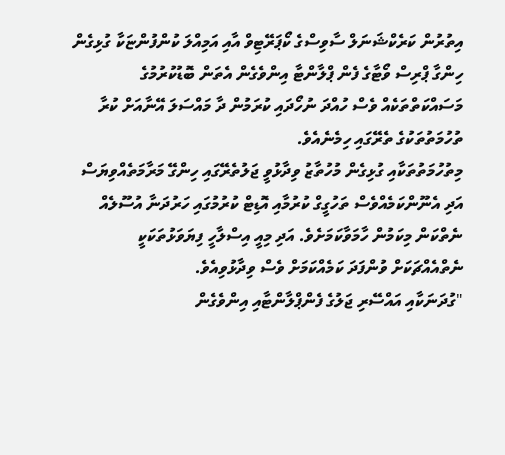އިތުރުން ކަރެކްޝަނަލް ސާވިސްގެ ކޯޕަރޭޓިވް އާއި އަމިއްލަ ކުންފުންޏަކާ ގުޅިގެން ހިންގާ ޕްރިސް ވޯޓާގެ ފެން ޕްލާންޓާ އިންވެގެން އެތަން ބޮޑުކުރުމުގެ މަސައްކަތްތަކެއް ވެސް ހުއްދަ ނުހޯދައި ކުރަމުން ދާ މައްސަލަ އޭނާއަށް ކުރާ ތުހުމަތުތަކުގެ ތެރޭގައި ހިމެނެއެވެ.
މިތުހުމަތުތަކާއި ގުޅިގެން މުހުތާޒު ވިދާޅުވީ ޖަލުތެރޭގައި ހިންގޭ މަރާމަތެއްވިޔަސް އަދި އެނޫންކަމެއްވެސް ތަހުގީގް ކުރުމާއި އޮޑިޓް ކުރުމުގައި ހަރުދަނާ އުސޫލެއް ނެތްކަން މިކަމުން ހާމަވާކަމަށެވެ. އަދި މިއީ އިސްލާހީ ފިޔަވަޅުތަކަކީ ނެތްއެއްޗަކަށް ވުންފަދަ ކަމެއްކަމަށް ވެސް ވިދާޅުވިއެވެ.
"ގުދަނަކާއި އައްސޭރި ޖަލުގެ ފެންޕްލާންޓާއި އިންވެގެން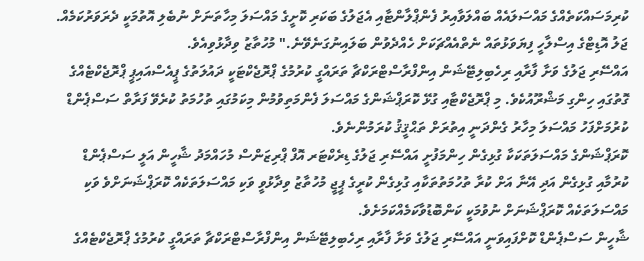ކުރިމަސައްކަތެއްގެ މައްސަލައެއް ބައްލަވާއިރު ފެންޕްލާންޓާއި އެޖަލުގެ ބަކަރި ކޮށީގެ މައްސަލަ މިހާތަނަށް ނުބެލި އޮތުމަކީ ދެރަވަރުކަމެއް. ޖަލު އޮޑިޓްގެ އިސްލާހީ ފިޔަވަޅުތައް ނެތްއެއްޗަކަށް ހެއްދެވުން ބަލައިނުގަނެވޭނެ." މުހުތާޒު ވިދާޅުވިއެވެ.
އައްސޭރި ޖަލުގެ ވަށާ ފާރާއި ރިހެބިލިޓޭޝަން އިންފްރާސްޓްރަކްޗާ ތަރައްގީ ކުރުމުގެ ޕްރޮޖެކްޓަކީ ދައުލަތުގެ ޕީއެސްއައިޕީ ޕްރޮޖެކްޓެއްގެ ގޮތުގައި ހިންގި މަޝްރޫއުކެވެ. މި ޕްރޮޖެކްޓާއި ގުޅޭ ކޮރަޕްޝަންގެ މައްސަލަ ފެންމަތިވުމުން މިކަމުގައި ތުހުމަތު ކުރެވޭ ފަރާތް ސަސްޕެންޑް ކުރުމަށްފަހު މައްސަލަ މިހާރު ގެންދަނީ އިތުރަށް ތަޙްޤީޤު ކުރަމުންނެވެ.
ކޮރަޕްޝަންގެ މައްސަލަތަކަކާ ގުޅިގެން ހިންމަފުށީ އައްސޭރި ޖަލުގެ ޑިރެކްޓަރ އޮފް ޕްރިޒަންސް މުހައްމަދު ޝާހީން އަލީ ސަސްޕެންޑް ކުރުމާއި ގުޅިގެން އަދި އޭނާ އަށް ކުރާ ތުހުމަތުތަކާއި ގުޅިގެން ކުރީގެ ޕީޖީ މުހުތާޒު ވިދާޅުވީ ވަކި މައްސަލަތަކެއް ކޮރަޕްޝަނަށްވެ ވަކި މައްސަލަތަކެއް ކޮރަޕްޝަނަށް ނުވުމަކީ ކަންބޮޑުވާކަމެއްކަމަށެވެ.
ޝާހީން ސަސްޕެންޑް ކޮށްފައިވަނީ އައްސޭރި ޖަލުގެ ވަށާ ފާރާއި ރިހެބިލިޓޭޝަން އިންފްރާސްޓްރަކްޗާ ތަރައްގީ ކުރުމުގެ ޕްރޮޖެކްޓެއްގެ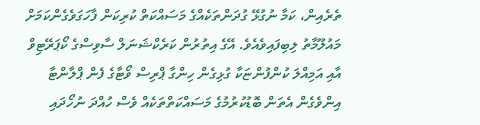ތެރެއިން، ކަމާ ނުގުޅޭ ގުދަންތަކެއްގެ މަސައްކަތް ކުރިކަން ފާހަގަވެގެންކަމަށް މައުލޫމާތު ލިބިފައިވެއެވެ. އޭގެ އިތުރުން ކަރެކްޝަނަލް ސާވިސްގެ ކޯޕަރޭޓިވް އާއި އަމިއްލަ ކުންފުންޏަކާ ގުޅިގެން ހިންގާ ޕްރިސް ވޯޓާގެ ފެން ޕްލާންޓާ އިންވެގެން އެތަން ބޮޑުކުރުމުގެ މަސައްކަތްތަކެއް ވެސް ހުއްދަ ނުހޯދައި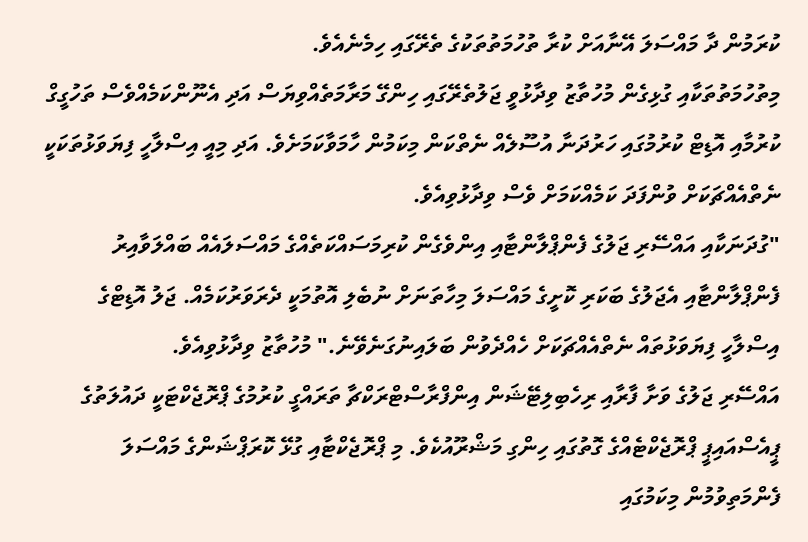ކުރަމުން ދާ މައްސަލަ އޭނާއަށް ކުރާ ތުހުމަތުތަކުގެ ތެރޭގައި ހިމެނެއެވެ.
މިތުހުމަތުތަކާއި ގުޅިގެން މުހުތާޒު ވިދާޅުވީ ޖަލުތެރޭގައި ހިންގޭ މަރާމަތެއްވިޔަސް އަދި އެނޫންކަމެއްވެސް ތަހުގީގް ކުރުމާއި އޮޑިޓް ކުރުމުގައި ހަރުދަނާ އުސޫލެއް ނެތްކަން މިކަމުން ހާމަވާކަމަށެވެ. އަދި މިއީ އިސްލާހީ ފިޔަވަޅުތަކަކީ ނެތްއެއްޗަކަށް ވުންފަދަ ކަމެއްކަމަށް ވެސް ވިދާޅުވިއެވެ.
"ގުދަނަކާއި އައްސޭރި ޖަލުގެ ފެންޕްލާންޓާއި އިންވެގެން ކުރިމަސައްކަތެއްގެ މައްސަލައެއް ބައްލަވާއިރު ފެންޕްލާންޓާއި އެޖަލުގެ ބަކަރި ކޮށީގެ މައްސަލަ މިހާތަނަށް ނުބެލި އޮތުމަކީ ދެރަވަރުކަމެއް. ޖަލު އޮޑިޓްގެ އިސްލާހީ ފިޔަވަޅުތައް ނެތްއެއްޗަކަށް ހެއްދެވުން ބަލައިނުގަނެވޭނެ." މުހުތާޒު ވިދާޅުވިއެވެ.
އައްސޭރި ޖަލުގެ ވަށާ ފާރާއި ރިހެބިލިޓޭޝަން އިންފްރާސްޓްރަކްޗާ ތަރައްގީ ކުރުމުގެ ޕްރޮޖެކްޓަކީ ދައުލަތުގެ ޕީއެސްއައިޕީ ޕްރޮޖެކްޓެއްގެ ގޮތުގައި ހިންގި މަޝްރޫއުކެވެ. މި ޕްރޮޖެކްޓާއި ގުޅޭ ކޮރަޕްޝަންގެ މައްސަލަ ފެންމަތިވުމުން މިކަމުގައި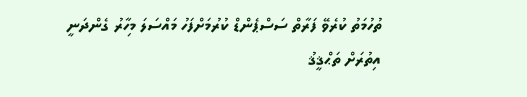ތުހުމަތު ކުރެވޭ ފަރާތް ސަސްޕެންޑް ކުރުމަށްފަހު މައްސަލަ މިހާރު ގެންދަނީ އިތުރަށް ތަޙްޤީޤު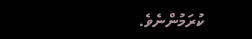ކުރަމުންނެވެ.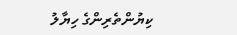ކިޔުންތެރިންގެ ހިޔާލު